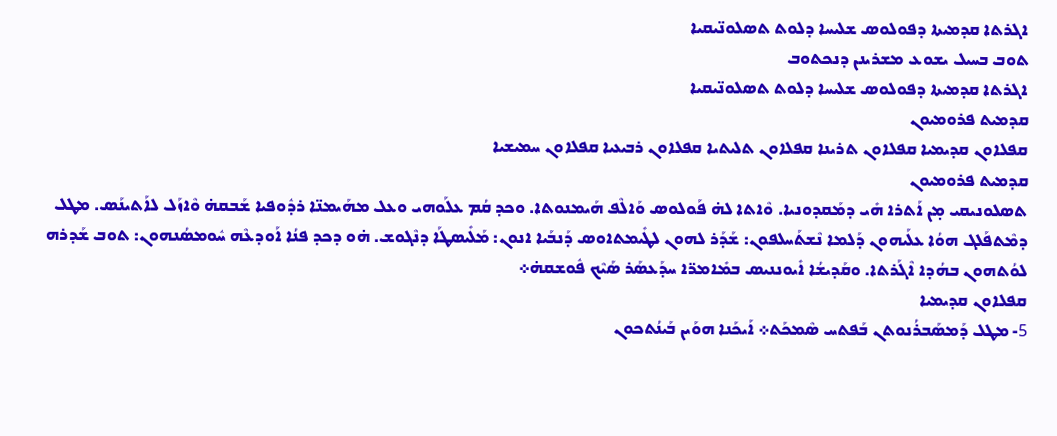ܐܓܪܬܐ ܩܕܡܝܬܐ ܕܦܘܠܘܣ ܫܠܝܚܐ ܕܠܘܬ ܬܣܠܘܢ̈ܝܩܝܐ
ܬܘܒ ܒܚܝܠ ܝܫܘܥ ܡܫܪܝܢܢ ܕܢܟܬܘܒ
ܐܓܪܬܐ ܩܕܡܝܬܐ ܕܦܘܠܘܣ ܫܠܝܚܐ ܕܠܘܬ ܬܣܠܘܢ̈ܝܩܝܐ
ܩܕܡܝܬ ܦܪܘܡܝܘܢ
ܩܦܠܐܘܢ ܩܕܝܡܝܐ ܩܦܠܐܘܢ ܬܪܝܢܐ ܩܦܠܐܘܢ ܬܠܝܬܝܐ ܩܦܠܐܘܢ ܪܒܝܥܝܐ ܩܦܠܐܘܢ ܚܡܝܫܝܐ
ܩܕܡܝܬ ܦܪܘܡܝܘܢ
ܬܣܠܘܢܝܩܝ ܡ̣ܢ ܐܰܬܪܐ ܗܺܝ ܕܡܰܩܕܘܢܝܐ. ܘܶܐܬܐ ܠܗ̇ ܦܰܘܠܘܣ ܘܰܐܠܶܦ ܗܰܝܡܢܘܬܐ. ܘܟܕ ܩܳܡ ܥܠܰܘܗܝ ܘܥܠ ܡܗܰܝܡܢ̈ܐ ܪܕܽܘܦܝܐ ܫܰܒܩܗ̇ ܘܶܐܙܰܠ ܠܐܰܬܝܢܰܣ. ܡܛܠ ܕܡܶܬܦܰܠܓ ܗܘܳܐ ܥܠܰܝܗܘܢ ܕܰܠܡܐ ܢܶܫܬܰܚܠܦܘܢ: ܫܰܕܰܪ ܠܗܘܢ ܠܛܺܝܡܬܐܘܣ ܕܰܢܒܰܝܐ ܐܢܘܢ: ܡܰܠܺܝܣܛܰܐ ܕܢܶܓܘܫ. ܗ̇ܘ ܕܟܕ ܦܢܳܐ ܐܰܘܕܥܶܗ ܚܽܘܡܣܳܢܗܘܢ: ܬܘܒ ܫܰܕܪܗ ܠܘܳܬܗܘܢ ܒܗܳܕܐ ܐܶܓܰܪܬܐ. ܘܩܰܕܝܫܳܐ ܐܺܝܘܢܢܝܣ ܒܡܺܐܡܪ̈ܐ ܚܕܰܥܣܰܪ ܣܰܝܶܟ ܦܽܘܫܩܗ̇܀
ܩܦܠܐܘܢ ܩܕܝܡܝܐ
5- ܡܛܠ ܕܰܡܣܰܒܪܳܢܘܬܢ ܒܰܦܬܚ ܣܶܡܟܰܬ܀ ܐܰܝܟܰܢܐ ܗܘܰܝܢ ܒܰܝܢܳܬܟܘܢ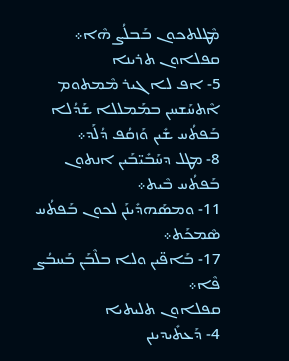ܡܶܛܠܬܟܘܢ ܒܰܒܠܳܨ ܗܶܐ܀
ܩܦܠܐܘܢ ܬܪܝܢܐ
5- ܐܦ ܠܐ ܓܝܪ ܡܶܡܬܘܡ ܐܶܬܚܰܫܚܢ ܒܡܰܡܠܠܐ ܫܰܕܳܠܐ ܒܰܦܬܳܚ ܫܺܝܢ ܘܰܙܩܳܦ ܕܳܠܰܕ܀
8- ܡܛܠ ܕܚܰܒܺܝ̈ܒܰܝܢ ܐܢܬܘܢ ܒܰܦܬܳܚ ܒܶܝܬ܀
11- ܘܡܣܰܗܕܺܝܢܰܢ ܠܟܘܢ ܒܰܦܬܳܚ ܣܶܡܟܰܬ܀
17- ܒܰܐܦ̈ܝܢ ܘܠܐ ܒܠܶܒܰܢ ܒܰܚܒܳܨ ܦܶܐ܀
ܩܦܠܐܘܢ ܬܠܝܬܝܐ
4- ܕܰܥܬܺܝܕܝܢܢ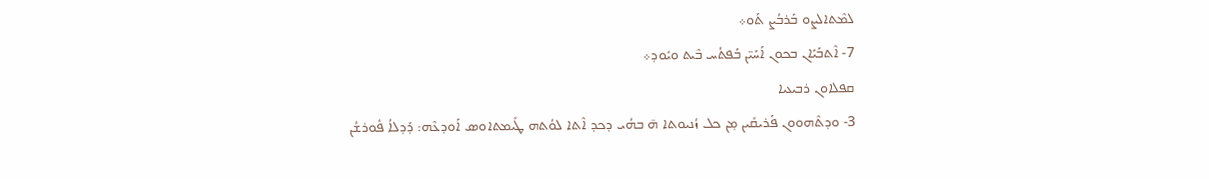ܠܡܶܬܐܠܨܘ ܒܰܪܒܳܨ ܬܰܘ܀
7- ܐܶܬܒܰܝܰܐܢ ܒܟܘܢ ܐܰܚܰܝ̈ܢ ܒܰܦܬܳܚ ܒܶܝܬ ܘܝܽܘܕ܀
ܩܦܠܐܘܢ ܪܒܝܥܝܐ
3- ܘܕܬܶܗܘܘܢ ܦܰܪܝܩܺܝܢ ܡ̣ܢ ܟܠ ܙܳܢܝܘܬܐ ܗ̄ ܒܗܳܝ ܕܟܕ ܐܶܬܐ ܠܘܳܬܗ ܛܺܝܡܬܐܘܣ ܐܰܘܕܥܶܗ: ܕܰܕܠܐܳ ܦܽܘܪܫܳܢ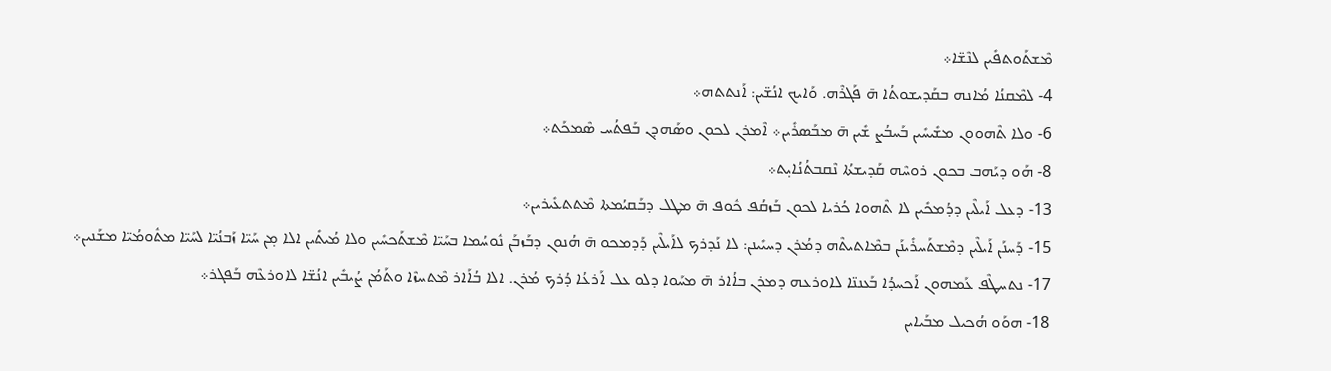ܡܶܫܬܰܘܬܦܺܝܢ ܠܢܶܫ̈ܐ܀
4- ܠܡܶܩܢܳܐ ܡܳܐܢܗ ܒܩܰܕܝܫܘܬܳܐ ܗ̄ ܦܰܓܪܶܗ. ܘܰܐܝܟ ܐܢܳܫ̈ܝܢ: ܐܰܢܬܬܗ܀
6- ܘܠܐ ܬܶܗܘܘܢ ܡܫܺܝܚܺܝܢ ܒܰܚܒܳܨ ܫܺܝܢ ܗ̄ ܡܒܰܣܪܺܝܢ܀ ܐܶܡܪܢ ܠܟܘܢ ܘܣܰܗܕܢ ܒܰܦܬܳܚ ܣܶܡܟܰܬ܀
8- ܗܰܘ ܕܝܰܗܒ ܒܟܘܢ ܪܘܚܶܗ ܩܰܕܝܫܬܳܐ ܢܶܩܒܬܳܢܳܐܝ̣ܬ܀
13- ܕܥܠ ܐܰܝܠܶܝܢ ܕܕܳܡܟܺܝܢ ܠܐ ܬܶܗܘܐ ܟܳܪܝܐ ܠܟܘܢ ܒܰܙܩܳܦ ܟܽܘܦ ܗ̄ ܡܛܠ ܕܒܰܩܝܳܡܬܐ ܡܶܬܬܥܺܝܪܝܢ܀
15- ܕܰܚܢܰܢ ܐܰܝܠܶܝܢ ܕܡܶܫܬܰܚܪܺܝܢܰܢ ܒܡܶܐܬܝܬܶܗ ܕܡܳܪܢ ܕܚܝܺܝܢܢ: ܠܐ ܢܰܕܪܟ ܠܐܰܝܠܶܝܢ ܕܰܕܡܟܘ ܗ̄ ܗܳܢܘܢ ܕܒܰܙܒܰܢ ܢܽܘܚܳܡܐ ܒܚܰܝ̈ܐ ܡܶܫܬܰܟܚܺܝܢ ܘܠܐ ܡܳܝܬܺܝܢ ܐܠܐ ܡ̣ܢ ܚܰܝ̈ܐ ܙܰܒܢܳܝ̈ܐ ܠܚܰܝ̈ܐ ܡܬܽܘܡܳܝ̈ܐ ܡܫܰܢܝܢ܀
17- ܢܬܚܛܶܦ ܥܰܡܗܘܢ ܐܰܟܚܕܳܐ ܒܰܥܢܢ̈ܐ ܠܐܘܪܥܗ ܕܡܪܢ ܒܐܳܐܪ ܗ̄ ܡܚܰܘܐ ܕܠܘ ܥܠ ܐܰܪܥܳܐ ܕܳܪܟ ܡܳܪܢ. ܐܠܐ ܒܳܐܰܐܪ ܡܶܬܚܙܶܐ ܘܬܰܡܳܢ ܨܳܝܒܺܝܢ ܐܢܳܫ̈ܐ ܠܐܘܪܥܶܗ ܒܰܦܓܪ܀
18- ܗܘܰܘ ܗܳܟܝܠ ܡܒܰܝܐܝܢ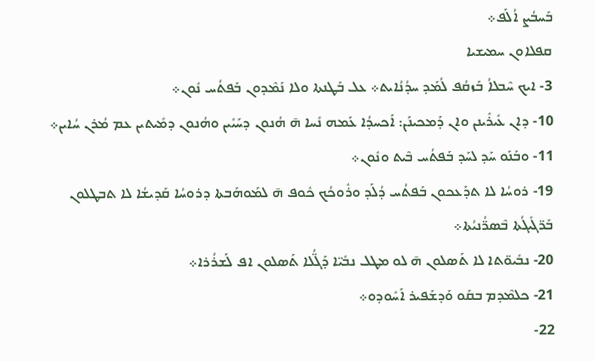ܒܰܚܒܳܨ ܐܳܠܰܦ܀
ܩܦܠܐܘܢ ܚܡܝܫܝܐ
3- ܐܝܟ ܚܶܒܠܐܳ ܒܰܙܩܳܦ ܠܳܡܰܕ ܚܕܳܢܳܐܝܬ܀ ܥܠ ܒܰܛܢܬܐ ܘܠܐ ܢܰܡܶܕܘܢ ܒܰܦܬܳܚ ܢܽܘܢ܀
10- ܕܐܢ ܥܺܝܪܺܝܢܢ ܘܐܢ ܕܰܡܟܝܢܰܢ: ܐܰܟܚܕܳܐ ܥܰܡܗ ܢܺܚܐ ܗ̄ ܗܳܢܘܢ ܕܚܰܝܺܝܢ ܘܗܳܢܘܢ ܕܡܺܝܬܝܢ ܥܡ ܡܳܪܢ ܚܳܐܝܢ܀
11- ܘܒܰܢܰܘ ܚܰܕ ܠܚܰܕ ܒܰܦܬܳܚ ܒܶܝܬ ܘܢܽܘܢ܀
19- ܪܘܚܳܐ ܠܐ ܬܕܰܥܟܘܢ ܒܰܦܬܳܚ ܕܳܠܰܕ ܘܪܽܘܟܳܟ ܟܽܘܦ ܗ̄ ܠܡܰܘܗܰܒܬܐ ܕܪܘܚܳܐ ܩܰܕܝܫܳܐ ܠܐ ܬܒܛܠܘܢ ܒܰܪ̈ܓܺܝܓܳܬܐ ܒܶܣܪ̈ܳܢܝܳܬܐ܀
20- ܢܒܺܝܘ̈ܬܐ ܠܐ ܬܰܣܠܘܢ ܗ̄ ܠܘ ܡܛܠ ܢܒܺܝ̈ܐ ܕܰܓ̈ܳܠܐ ܬܰܣܠܘܢ ܐܦ ܠܰܫܪܳܪܐ܀
21- ܟܠܡܶܕܡ ܒܩܰܘ ܘܰܕܫܰܦܝܪ ܐܰܚܽܘܕܘ܀
22-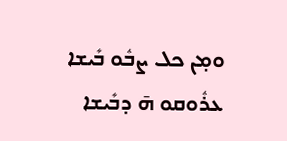ܘܡ̣ܢ ܟܠ ܨܒܽܘ ܒܺܝܫܐ ܥܪܽܘܩܘ ܗ̄ ܕܒܺܝܫܐ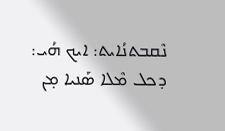ܢܶܩܒܬܢܳܐܝܬ: ܐܝܟ ܗܳܝ: ܕܟܠ ܡܶܠܐ ܣܰܢܝܐ ܡ̣ܢ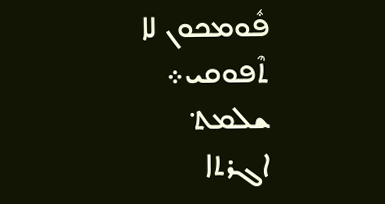ܦܽܘܡܟܘܢ ܠܐ ܬܶܦܘܩܝ܀
ܫܠܡܬ݀
ܐܓܪܬܐ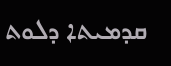ܩܕܡܝܬܐ ܕܠܘܬ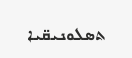ܬܣܠܘܢܝܩ̈ܝܐ